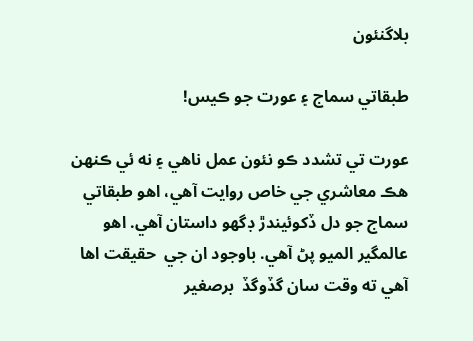بلاگنئون

طبقاتي سماج ۽ عورت جو ڪيس!

عورت تي تشدد ڪو نئون عمل ناهي ۽ نه ئي ڪنهن هڪ معاشري جي خاص روايت آهي، اهو طبقاتي سماج جو دل ڏکوئيندڙ ڊگهو داستان آهي. اهو عالمگير الميو پڻ آهي. باوجود ان جي  حقيقت اها آهي ته وقت سان گڏوگڏ  برصغير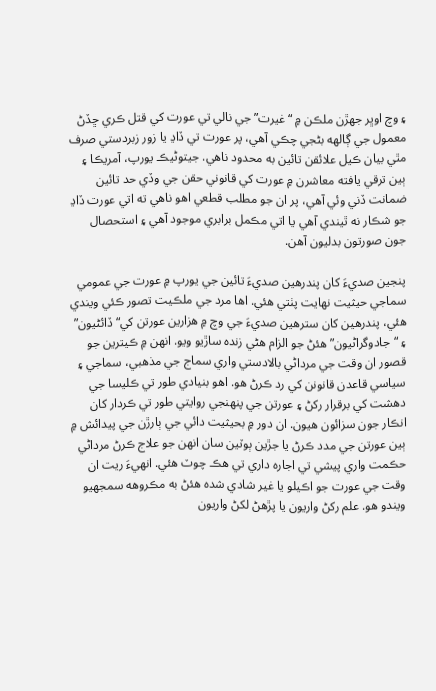۽ وچ اوڀر جهڙن ملڪن ۾ “غيرت” جي نالي تي عورت کي قتل ڪري ڇڏڻ معمول جي ڳالھه بڻجي چڪي آهي، پر عورت تي ڏاڍ يا زور زبردستي صرف مٿي بيان ڪيل علائقن تائين به محدود ناهي. جيتوڻيڪ يورپ، آمريڪا ۽ ٻين ترقي يافته معاشرن ۾ عورت کي قانوني حقن جي وڏي حد تائين ضمانت ڏني وئي آهي، پر ان جو مطلب قطعي اهو ناهي ته اتي عورت ڏاڍ جو شڪار نه ٿيندي آهي يا اتي مڪمل برابري موجود آهي ۽ استحصال جون صورتون بدليون آهن.

پنجين صديءَ کان پندرهين صديءَ تائين جي يورپ ۾ عورت جي عمومي سماجي حيثيت نهايت پٺتي هئي. اها مرد جي ملڪيت تصور ڪئي ويندي هئي، پندرهين کان سترهين صديءَ جي وچ ۾ هزارين عورتن کي“ڏائڻيون” ۽ “جادوگراڻيون” هئڻ جو الزام هڻي زنده ساڙيو ويو. انهن ۾ ڪيترين جو قصور ان وقت جي مرداڻي بالادستي واري سماج جي مذهبي، سماجي ۽ سياسي قاعدن قانونن کي رد ڪرڻ هو. اهو بنيادي طور تي ڪليسا جي دهشت کي برقرار رکڻ ۽ عورتن جي پنهنجي روايتي طور تي ڪردار کان انڪار جون سزائون هيون. ان دور ۾ بحيثيت دائي جي ٻارڙن جي پيدائش ۾ ٻين عورتن جي مدد ڪرڻ يا جڙين ٻوٽين سان انهن جو علاج ڪرڻ مرداڻي حڪمت واري پيشي تي اجاره داري تي هڪ چوٽ هئي. انهيءَ ريت ان وقت جي عورت جو اڪيلو يا غير شادي شده هئڻ به مڪروهه سمجهيو ويندو هو. علم رکڻ واريون يا پڙهڻ لکڻ واريون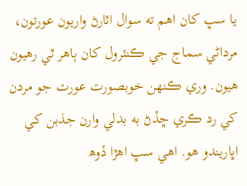يا سڀ کان اهم ته سوال اٿارڻ واريون عورتون، مرداڻي سماج جي ڪنٽرول کان ٻاهر ٿي رهيون هيون. وري ڪنهن خوبصورت عورت جو مردن کي رد ڪري ڇڏڻ به بدلي وارن جذبن کي اڀاريندو هو. اهي سڀ اهڙا ڏوھ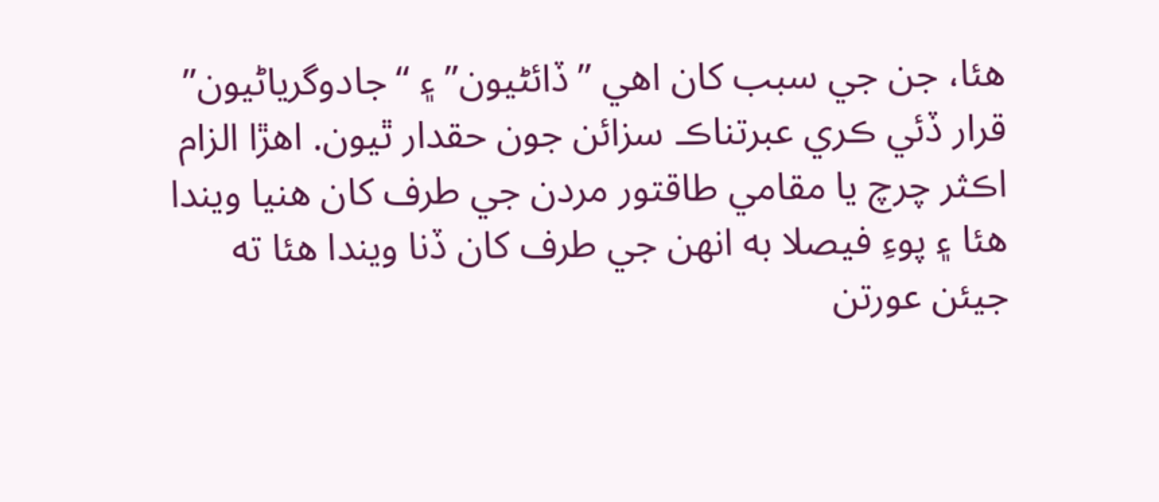هئا، جن جي سبب کان اهي ”ڏائڻيون” ۽ “جادوگرياڻيون” قرار ڏئي ڪري عبرتناڪ سزائن جون حقدار ٿيون. اهڙا الزام اڪثر چرچ يا مقامي طاقتور مردن جي طرف کان هنيا ويندا هئا ۽ پوءِ فيصلا به انهن جي طرف کان ڏنا ويندا هئا ته جيئن عورتن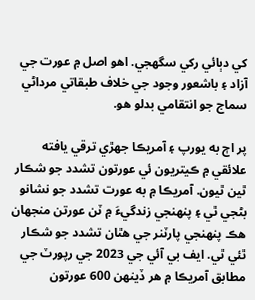کي دٻائي رکي سگهجي. اهو اصل ۾ عورت جي آزاد ۽ باشعور وجود جي خلاف طبقاتي مرداڻي  سماج جو انتقامي بدلو هو.

پر اڄ به يورپ ۽ آمريڪا جهڙي ترقي يافته علائقي ۾ ڪيتريون ئي عورتون تشدد جو شڪار ٿين ٿيون. آمريڪا ۾ به عورت تشدد جو نشانو بڻجي ٿي ۽ پنهنجي زندگيءَ ۾ ٽن عورتن منجهان هڪ پنهنجي پارٽنر جي هٿان تشدد جو شڪار ٿئي ٿي. ايف بي آئي جي 2023 جي رپورٽ جي مطابق آمريڪا ۾ هر ڏينهن 600 عورتون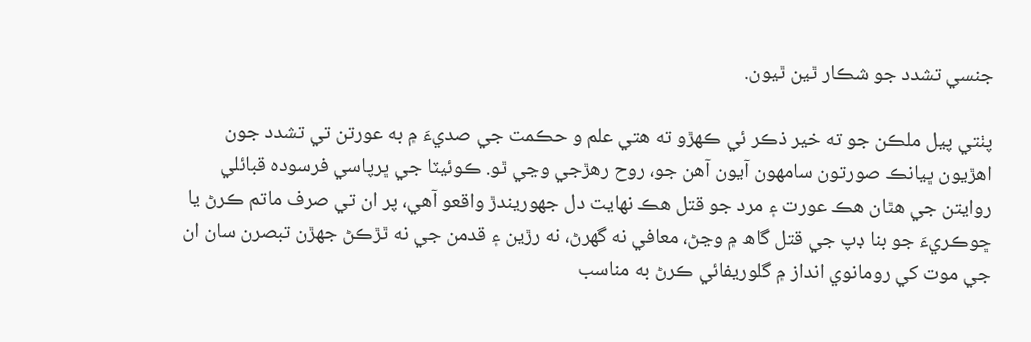جنسي تشدد جو شڪار ٿين ٿيون.

پٺتي پيل ملڪن جو ته خير ذڪر ئي ڪهڙو ته هتي علم و حڪمت جي صديءَ ۾ به عورتن تي تشدد جون اهڙيون ڀيانڪ صورتون سامهون آيون آهن جو، روح رهڙجي وڃي ٿو. ڪوئيٽا جي ڀرپاسي فرسوده قبائلي روايتن جي هٿان هڪ عورت ۽ مرد جو قتل هڪ نهايت دل جهوريندڙ واقعو آهي، پر ان تي صرف ماتم ڪرڻ يا ڇوڪريءَ جو بنا ڊپ جي قتل گاھ ۾ وڃڻ، معافي نه گهرڻ، نه رڙين ۽ قدمن جي نه ٿڙڪڻ جهڙن تبصرن سان ان جي موت کي رومانوي انداز ۾ گلوريفائي ڪرڻ به مناسب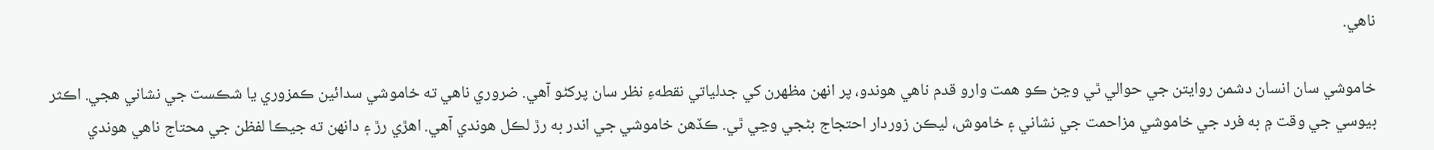ناهي.

خاموشي سان انسان دشمن روايتن جي حوالي ٿي وڃڻ ڪو همت وارو قدم ناهي هوندو، پر انهن مظهرن کي جدلياتي نقطهءِ نظر سان پرکڻو آهي. ضروري ناهي ته خاموشي سدائين ڪمزوري يا شڪست جي نشاني هجي. اڪثر بيوسي جي وقت ۾ به فرد جي خاموشي مزاحمت جي نشاني ۽ خاموش، ليڪن زوردار احتجاج بڻجي وڃي ٿي. ڪڏهن خاموشي جي اندر به رڙ لڪل هوندي آهي. اهڙي رڙ ۽ دانهن ته جيڪا لفظن جي محتاج ناهي هوندي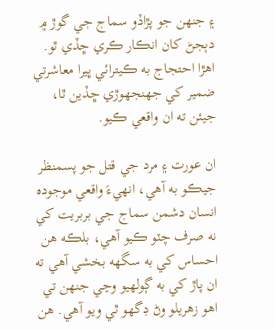۽ جنهن جو پڙاڏو سماج جي گوڙ ۾ دٻجڻ کان انڪار ڪري ڇڏي ٿو. اهڙا احتجاج به ڪيترائي ڀيرا معاشرتي ضمير کي جهنجهوڙي ڇڏين ٿا، جيئن ته ان واقعي ڪيو.

ان عورت ۽ مرد جي قتل جو پسمنظر جيڪو به آهي، انهيءَ واقعي موجوده انسان دشمن سماج جي بربريت کي نه صرف چٽو ڪيو آهي، بلڪه هن احساس کي به سگھه بخشي آهي ته ان پاڙ کي به ڳولهيو وڃي جنهن تي اهو زهريلو وڻ ڊگهو ٿي ويو آهي. هن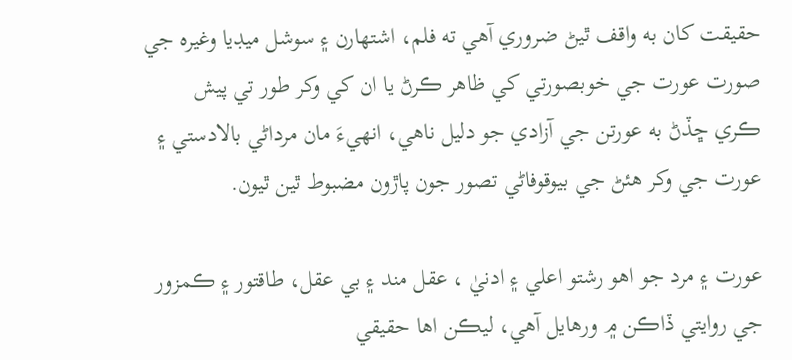حقيقت کان به واقف ٿيڻ ضروري آهي ته فلم، اشتهارن ۽ سوشل ميڊيا وغيره جي صورت عورت جي خوبصورتي کي ظاهر ڪرڻ يا ان کي وکر طور تي پيش ڪري ڇڏڻ به عورتن جي آزادي جو دليل ناهي، انهيءَ مان مرداڻي بالادستي ۽ عورت جي وکر هئڻ جي بيوقوفاڻي تصور جون پاڙون مضبوط ٿين ٿيون.

عورت ۽ مرد جو اهو رشتو اعلي ۽ ادنيٰ ، عقل مند ۽ بي عقل، طاقتور ۽ ڪمزور جي روايتي ڏاڪن ۾ ورهايل آهي، ليڪن اها حقيقي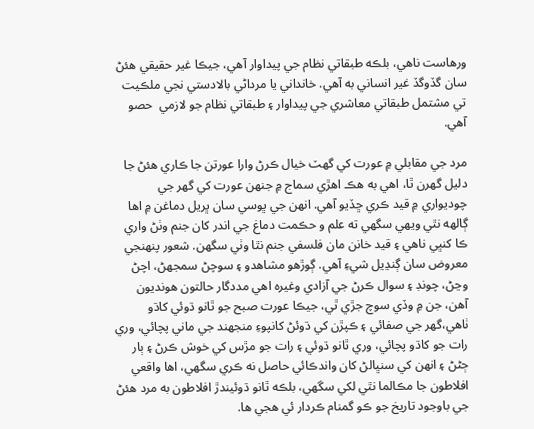ورهاست ناهي، بلڪه طبقاتي نظام جي پيداوار آهي، جيڪا غير حقيقي هئڻ سان گڏوگڏ غير انساني به آهي. خانداني يا مرداڻي بالادستي نجي ملڪيت تي مشتمل طبقاتي معاشري جي پيداوار ۽ طبقاتي نظام جو لازمي  حصو آهي.

مرد جي مقابلي ۾ عورت کي گهٽ خيال ڪرڻ وارا عورتن جا ڪاري هئڻ جا دليل گهرن ٿا، اهي به هڪ اهڙي سماج ۾ جنهن عورت کي گهر جي چوديواري ۾ قيد ڪري ڇڏيو آهي. انهن جي ڀوسي سان ڀريل دماغن ۾ اها ڳالھه نٿي ويهي سگهي ته علم و حڪمت دماغ جي اندر کان جنم وٺڻ واري ڪا کنڀي ناهي ۽ قيد خانن مان فلسفي جنم نٿا وٺي سگهن. شعور پنهنجي معروض سان ڳنڍيل شيءِ آهي. ڳوڙهو مشاهدو ۽ سوچڻ سمجهڻ، اچڻ وڃڻ، چونڊ ۽ سوال ڪرڻ جي آزادي وغيره اهي مددگار حالتون هونديون آهن، جن ۾ وڏي سوچ جڙي ٿي، جيڪا عورت صبح جو ٿانو ڌوئي کاڌو ٺاهي،گهر جي صفائي ۽ ڪپڙن کي ڌوئڻ کانپوءِ منجهند جي ماني پچائي، وري رات جو کاڌو پچائي، وري ٿانو ڌوئي ۽ رات جو مڙس کي خوش ڪرڻ ۽ ٻار ڄڻڻ ۽ انهن کي سنڀالڻ کان واندڪائي حاصل نه ڪري سگهي، اها واقعي افلاطون جا مڪالما نٿي لکي سگهي، بلڪه ٿانو ڌوئيندڙ افلاطون به مرد هئڻ جي باوجود تاريخ جو ڪو گمنام ڪردار ئي هجي ها.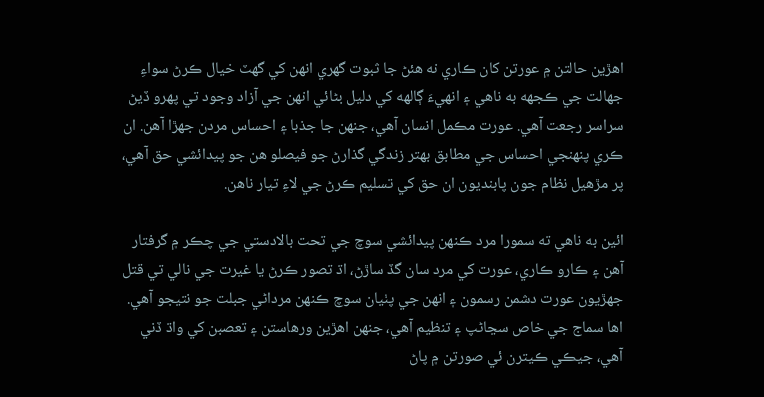اهڙين حالتن ۾ عورتن کان ڪاري نه هئڻ جا ثبوت گهري انهن کي گهٽ خيال ڪرڻ سواءِ جهالت جي ڪجھه به ناهي ۽ انهيءَ ڳالھه کي دليل بڻائي انهن جي آزاد وجود تي پهرو ڏيڻ سراسر رجعت آهي. عورت مڪمل انسان آهي، جنهن جا جذبا ۽ احساس مردن جهڙا آهن. ان ڪري پنهنجي احساس جي مطابق بهتر زندگي گذارڻ جو فيصلو هن جو پيدائشي حق آهي، پر مڙهيل نظام جون پابنديون ان حق کي تسليم ڪرڻ جي لاءِ تيار ناهن.

ائين به ناهي ته سمورا مرد ڪنهن پيدائشي سوچ جي تحت بالادستي جي چڪر ۾ گرفتار آهن ۽ ڪارو ڪاري، عورت کي مرد سان گڏ ساڙڻ، اڌ تصور ڪرڻ يا غيرت جي نالي تي قتل جهڙيون عورت دشمن رسمون ۽ انهن جي پٺيان سوچ ڪنهن مرداڻي جبلت جو نتيجو آهي. اها سماج جي خاص سڃاڻپ ۽ تنظيم آهي، جنهن اهڙين ورهاستن ۽ تعصبن کي واڌ ڏني آهي، جيڪي ڪيترن ئي صورتن ۾ پاڻ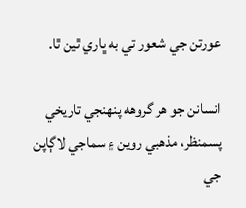عورتن جي شعور تي به ڀاري ٿين ٿا.

انسانن جو هر گروهه پنهنجي تاريخي پسمنظر، مذهبي روين ۽ سماجي لاڳاپن جي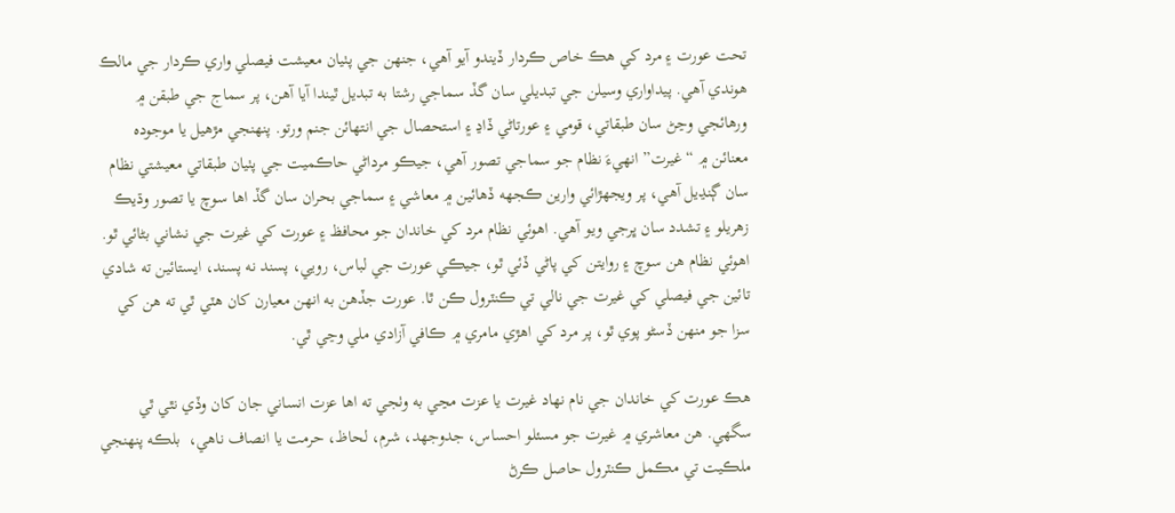تحت عورت ۽ مرد کي هڪ خاص ڪردار ڏيندو آيو آهي، جنهن جي پٺيان معيشت فيصلي واري ڪردار جي مالڪ هوندي آهي. پيداواري وسيلن جي تبديلي سان گڏ سماجي رشتا به تبديل ٿيندا آيا آهن، پر سماج جي طبقن ۾ ورهائجي وڃڻ سان طبقاتي، قومي ۽ عورتاڻي ڏاڍ ۽ استحصال جي انتهائن جنم ورتو. پنهنجي مڙهيل يا موجوده معنائن ۾ “غيرت” انهيءَ نظام جو سماجي تصور آهي، جيڪو مرداڻي حاڪميت جي پٺيان طبقاتي معيشتي نظام سان ڳنڍيل آهي، پر ويجهڙائي وارين ڪجھه ڏهائين ۾ معاشي ۽ سماجي بحران سان گڏ اها سوچ يا تصور وڌيڪ زهريلو ۽ تشدد سان ڀرجي ويو آهي. اهوئي نظام مرد کي خاندان جو محافظ ۽ عورت کي غيرت جي نشاني بڻائي ٿو. اهوئي نظام هن سوچ ۽ روايتن کي پاڻي ڏئي ٿو، جيڪي عورت جي لباس، رويي، پسند نه پسند، ايستائين ته شادي تائين جي فيصلي کي غيرت جي نالي تي ڪنٽرول ڪن ٿا. عورت جڏهن به انهن معيارن کان هٽي ٿي ته هن کي سزا جو منهن ڏسڻو پوي ٿو، پر مرد کي اهڙي مامري ۾ ڪافي آزادي ملي وڃي ٿي.

هڪ عورت کي خاندان جي نام نهاد غيرت يا عزت مڃي به وٺجي ته اها عزت انساني جان کان وڏي نٿي ٿي سگهي. هن معاشري ۾ غيرت جو مسئلو احساس، جدوجهد، شرم، لحاظ، حرمت يا انصاف ناهي،  بلڪه پنهنجي ملڪيت تي مڪمل ڪنٽرول حاصل ڪرڻ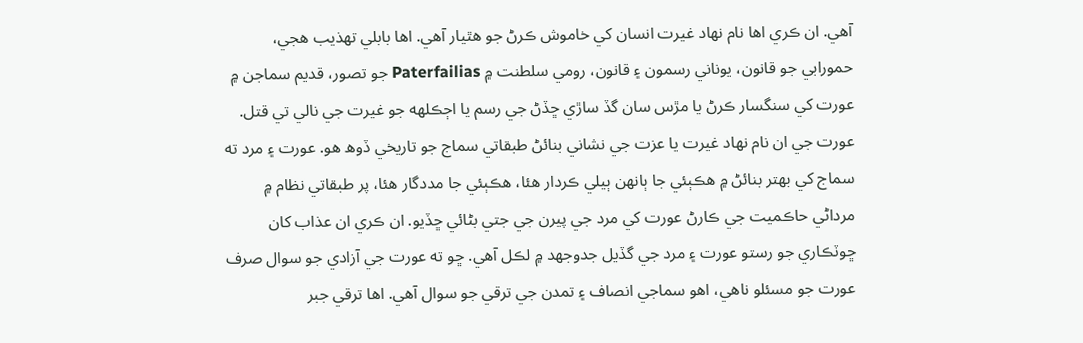آهي. ان ڪري اها نام نهاد غيرت انسان کي خاموش ڪرڻ جو هٿيار آهي. اها بابلي تهذيب هجي، حمورابي جو قانون، يوناني رسمون ۽ قانون، رومي سلطنت ۾ Paterfailias جو تصور، قديم سماجن ۾ عورت کي سنگسار ڪرڻ يا مڙس سان گڏ ساڙي ڇڏڻ جي رسم يا اڄڪلھه جو غيرت جي نالي تي قتل. عورت جي ان نام نهاد غيرت يا عزت جي نشاني بنائڻ طبقاتي سماج جو تاريخي ڏوھ هو. عورت ۽ مرد ته سماج کي بهتر بنائڻ ۾ هڪٻئي جا ٻانهن ٻيلي ڪردار هئا، هڪٻئي جا مددگار هئا، پر طبقاتي نظام ۾ مرداڻي حاڪميت جي ڪارڻ عورت کي مرد جي پيرن جي جتي بڻائي ڇڏيو. ان ڪري ان عذاب کان ڇوٽڪاري جو رستو عورت ۽ مرد جي گڏيل جدوجهد ۾ لڪل آهي. ڇو ته عورت جي آزادي جو سوال صرف عورت جو مسئلو ناهي، اهو سماجي انصاف ۽ تمدن جي ترقي جو سوال آهي. اها ترقي جبر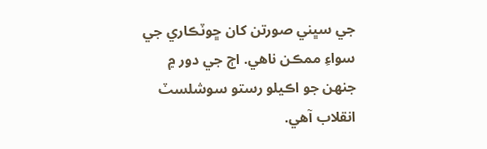جي سڀني صورتن کان ڇوٽڪاري جي سواءِ ممڪن ناهي. اڄ جي دور ۾ جنهن جو اڪيلو رستو سوشلسٽ انقلاب آهي.